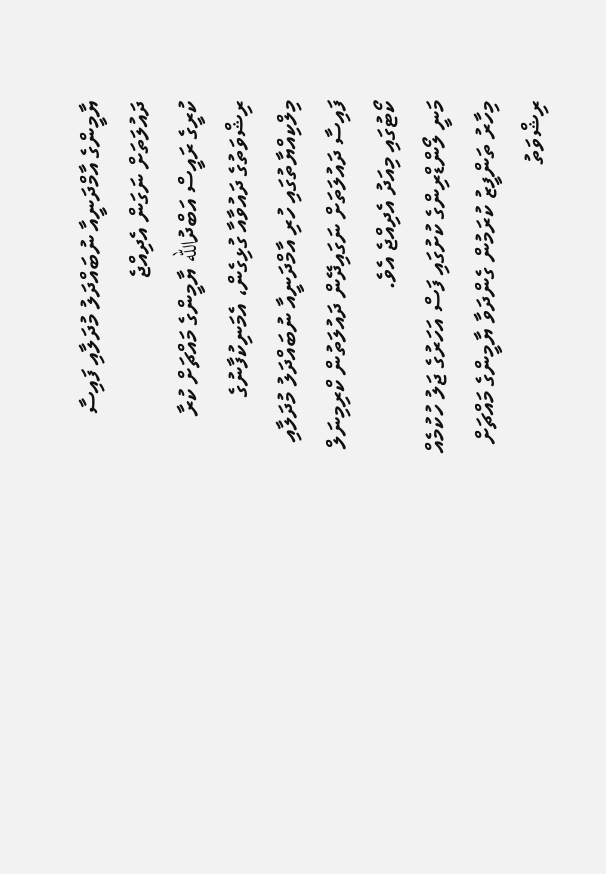ޔާމީންގެ އާމްދަނީއާ ނުބައްދަލު މުދަލާއި ފައިސާ ދައުލަތަށް ނަގަން އެދިއްޖެ
ކުރީގެ ރައީސް އަބްދުالله ޔާމީންގެ މައްޗަށް ކުރާ ރިޝްވަތުގެ ދައުވާއާ ގުޅިގެން، އެމަނިކުފާނުގެ މިލްކިއްޔާތުގައި ހުރި އާމްދަނީއާ ނުބައްދަލު މުދަލާއި ފައިސާ ދައުލަތަށް ނަގައިދޭން ދައުލަތުން ކްރިމިނަލް ކޯޓުގައި މިއަދު އެދިއްޖެ އެވެ.
މަނީ ލޯންޑްރިންގެ ކުށުގައި ފަސް އަހަރުގެ ޖަލު ހުކުމެއް މިހާރު ތަންފީޒު ކުރަމުން ގެންދަވާ ޔާމީންގެ މައްޗަށް ރިޝްވަތު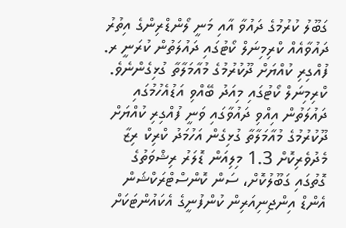ގަބޫލު ކުރުމުގެ ދައުވާ އާއި މަނީ ލޯންޑްރިންގެ އިތުރު ދައުވާއެއް ކްރިމިނަލް ކޯޓުގައި ދައުލަތުން ކުރަނީ ރ. ފުއްގިރި ކުއްޔަށް ދޫކުރުމުގެ މުއާމަލާތާ ގުޅިގެންނެވެ.
ކްރިމިނަލް ކޯޓުގައި މިއަދު ބޭއްވި އަޑުއެހުމުގައި ދައުލަތުން އިއްވި ދައުވާގައި ވަނީ ފުއްގިރި ކުއްޔަށް ދޫކުރުމުގެ މުއާމަލާތާ ގުޅިގެން އަހުމަދު ކްރިކް ރިޒާ މެދުވެރިކޮށް 1.3 މިލިއަން ޑޮލަރު ރިޝްވަތުގެ ގޮތުގައި ގަބޫލުކޮށް، ސަން ކޮންސްޓްރަކްޝަން އެންޑް އިންޖިނިއަރިން ކުންފުނީގެ އެކައުންޓަކަށް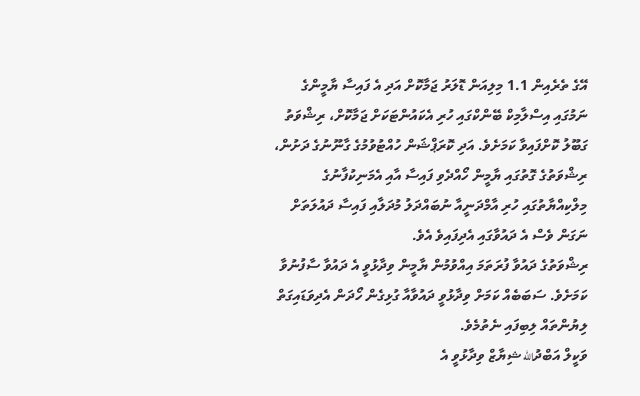އޭގެ ތެރެއިން 1.1 މިލިއަން ޑޮލަރު ޖަމާކޮށް އަދި އެ ފައިސާ ޔާމީންގެ ނަމުގައި އިސްލާމިކް ބޭންކްގައި ހުރި އެކައުންޓަކަށް ޖަމާކޮށް، ރިޝްވަތު ގަބޫލު ކޮށްފައިވާ ކަމަށެވެ. އަދި ކޮރަޕްޝަން ހުއްޓުވުމުގެ ގާނޫނުގެ ދަށުން، ރިޝްވަތުގެ ގޮތުގައި ޔާމީން ހޯއްދެވި ފައިސާ އާއި އެމަނިކުފާނުގެ މިލްކިއްޔާތުގައި ހުރި އާމްދަނީއާ ނުބައްދަލު މުދަލާއި ފައިސާ ދައުލަތަށް ނަގަން ވެސް އެ ދައުވާގައި އެދިފައިވެ އެވެ.
ރިޝްވަތުގެ ދައުވާ ފުރަތަމަ އިއްވުމުން ޔާމީން ވިދާޅުވީ އެ ދައުވާ ސާފުނުވާ ކަމަށެވެ. ސަބަބެއް ކަމަށް ވިދާޅުވީ ދައުވާއާ ގުޅިގެން ހޯދަން އެދިވަޑައިގަތް ލިޔުންތައް ލިބިފައި ނެތުމެވެ.
ވަކީލް އަބްދުالله ޝިޔާޒް ވިދާޅުވީ އެ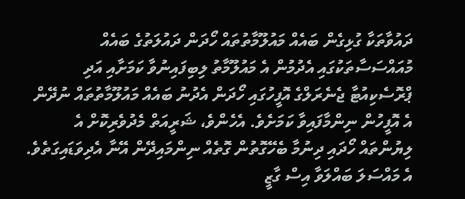ދައުވާތަކާ ގުޅިގެން ބައެއް މައުލޫމާތުތައް ހޯދަން ދައުލަތުގެ ބައެއް މުއައްސަސާތަކުގައި އެދުމުން އެ މައުލޫމާތު ލިބިފައިނުވާ ކަމަށާއި އަދި ޕްރޮސެކިއުޓާ ޖެނެރަލްގެ އޮފީހުގައި ހޯދަން އެދުނު ބައެއް މައުލޫމާތުތައް ނުދޭން އެ އޮފީހުން ނިންމާފައިވާ ކަމަށެވެ. އެހެންވެ، ޝަރީއަތް މެދުވެރިކޮށް އެ ލިޔުންތައް ހޯދައި ދިނުމާ ބެހޭގޮތުން ގޮތެއް ނިންމައިދޭން އޭނާ އެދިވަޑައިގަތެވެ.
އެ މައްސަލަ ބައްލަވާ އިސް ގާޒީ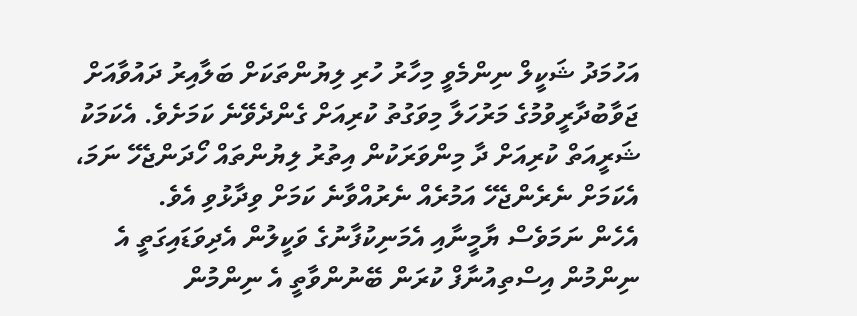އަހުމަދު ޝަކީލް ނިންމެވީ މިހާރު ހުރި ލިޔުންތަކަށް ބަލާއިރު ދައުވާއަށް ޖަވާބުދާރީވުމުގެ މަރުހަލާ މިވަގުތު ކުރިއަށް ގެންދެވޭނެ ކަމަށެވެ. އެކަމަކު ޝަރީއަތް ކުރިއަށް ދާ މިންވަރަކުން އިތުރު ލިޔުންތައް ހޯދަންޖެހޭ ނަމަ، އެކަމަށް ނެރެންޖެހޭ އަމުރެއް ނެރުއްވާނެ ކަމަށް ވިދާޅުވި އެވެ.
އެހެން ނަމަވެސް ޔާމީނާއި އެމަނިކުފާނުގެ ވަކީލުން އެދިވަޑައިގަތީ އެ ނިންމުން އިސްތިއުނާފް ކުރަން ބޭނުންވާތީ އެ ނިންމުން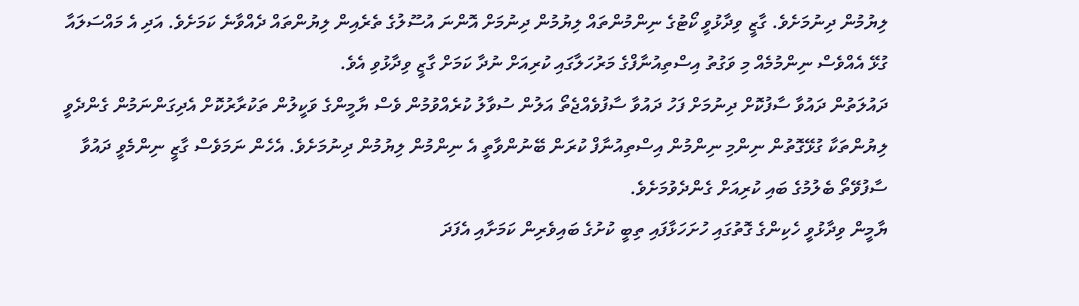ލިޔުމުން ދިނުމަށެވެ. ގާޒީ ވިދާޅުވީ ކޯޓުގެ ނިންމުންތައް ލިޔުމުން ދިނުމަށް އޮންނަ އުސޫލުގެ ތެރެއިން ލިޔުންތައް ދެއްވާނެ ކަމަށެވެ. އަދި އެ މައްސަލައާ ގުޅޭ އެއްވެސް ނިންމުމެއް މި ވަގުތު އިސްތިއުނާފްގެ މަރުހަލާގައި ކުރިއަށް ނުދާ ކަމަށް ގާޒީ ވިދާޅުވި އެވެ.
ދައުލަތުން ދައުވާ ސާފުކޮށް ދިނުމަށް ފަހު ދައުވާ ސާފުވެއްޖެތޯ އަލުން ސުވާލު ކުރެއްވުމުން ވެސް ޔާމީންގެ ވަކީލުން ތަކުރާރުކޮށް އެދިގަންނަމުން ގެންދެވީ ލިޔުންތަކާ ގުޅޭގޮތުން ނިންމި ނިންމުން އިސްތިއުނާފް ކުރަން ބޭނުންވާތީ އެ ނިންމުން ލިޔުމުން ދިނުމަށެވެ. އެހެން ނަމަވެސް ގާޒީ ނިންމެވީ ދައުވާ ސާފުވޭތޯ ބެލުމުގެ ބައި ކުރިއަށް ގެންދެވުމަށެވެ.
ޔާމީން ވިދާޅުވީ ހެކިންގެ ގޮތުގައި ހުށަހަޅާފައި ތިބީ ކުށުގެ ބައިވެރިން ކަމަށާއި އެފަދަ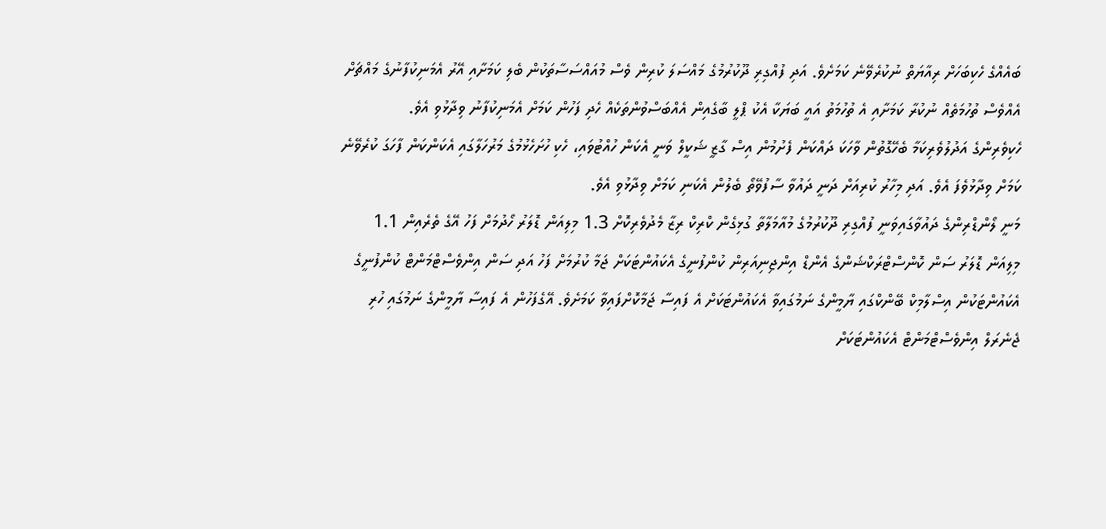ބައެއްގެ ހެކިބަހަށް ރިއާޔަތް ނުކުރެވޭނެ ކަމަށެވެ. އަދި ފުއްގިރި ދޫކުރުމުގެ މައްސަލަ ކުރިން ވެސް މުއައްސަސާތަކުން ބެލި ކަމަށާއި އޭރު އެމަނިކުފާނުގެ މައްޗަށް އެއްވެސް ތުހުމަތެއް ނުކުރާ ކަމަށާއި އެ ތުހުމަތު އައީ ބަޔަކާ އެކު ޕްލީ ބާގެއިން އެއްބަސްވުންތަކެއް ހެދި ފަހުން ކަމަށް އެމަނިކުފާނު ވިދާޅުވި އެވެ.
ހެކިވެރިންގެ އަދުލުވެރިކަމާ ބެހޭގޮތުން ވާހަކަ ދައްކަން ފެށުމުން އިސް ގާޒީ ޝަކީލް ވަނީ އެކަން ހުއްޓުވައި، ހެކި ހުށަހެޅުމުގެ މަރުހަލާގައި އެކަންކަން ފާހަގަ ކުރެވޭނެ ކަމަށް ވިދާޅުވެފަ އެވެ. އަދި މިހާރު ކުރިއަށް ދަނީ ދައުވާ ސާފުވޭތޯ ބެލުން އެކަނި ކަމަށް ވިދާޅުވި އެވެ.
މަނީ ލޯންޑްރިންގެ ދައުވާގައިވަނީ ފުއްގިރި ދޫކުރުމުގެ މުއާމަލާތާ ގުޅިގެން ކްރިކް ރިޒާ މެދުވެރިކޮށް 1.3 މިލިއަން ޑޮލަރު ހޯދުމަށް ފަހު އޭގެ ތެރެއިން 1.1 މިލިއަން ޑޮލަރު ސަން ކޮންސްޓްރަކްޝަންގެ އެންޑް އިންޖިނިއަރިން ކުންފުނީގެ އެކައުންޓަކަށް ޖަމާ ކުރުމަށް ފަހު އަދި ސަން އިންވެސްޓްމަންޓް ކުންފުނީގެ އެކައުންޓަކުން އިސްލާމިކް ބޭންކްގައި ޔާމީންގެ ނަމުގައިވާ އެކައުންޓަކަށް އެ ފައިސާ ޖަމާކޮށްފައިވާ ކަމަށެވެ. އޭގެފަހުން އެ ފައިސާ ޔާމީންގެ ނަމުގައި ހުރި ޖެނެރަލް އިންވެސްޓްމަންޓް އެކައުންޓަކަށް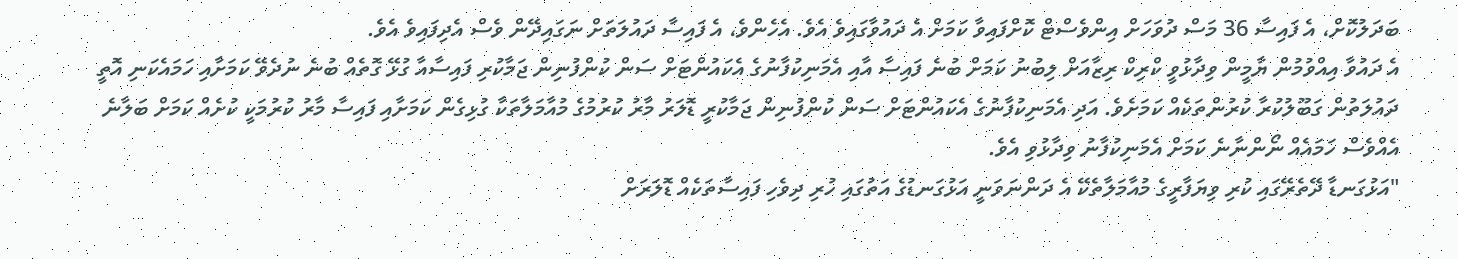ބަދަލުކޮށް، އެ ފައިސާ 36 މަސް ދުވަހަށް އިންވެސްޓް ކޮށްފައިވާ ކަމަށް އެ ދައުވާގައިވެ އެވެ. އެހެންވެ، އެ ފައިސާ ދައުލަތަށް ނަގައިދޭން ވެސް އެދިފައިވެ އެވެ.
އެ ދައުވާ އިއްވުމުން ޔާމީން ވިދާޅުވީ ކްރިކް ރިޒާއަށް ލިބުނު ކަމަށް ބުނެ ފައިސާ އާއި އެމަނިކުފާނުގެ އެކައުންޓަށް ސަން ކުންފުނިން ޖަމާކުރި ފައިސާއާ ގުޅޭ ގޮތެއް ބުނެ ނުދެވޭ ކަމަށާއި ހަމައެކަނި އޮތީ ދައުލަތުން ގަބޫލުކުރާ ކުރުންތަކެއް ކަމަށެވެ. އަދި އެމަނިކުފާނުގެ އެކައުންޓަށް ސަން ކުންފުނިން ޖަމާކުރީ ޑޮލަރު މާރު ކުރުމުގެ މުއާމަލާތަކާ ގުޅިގެން ކަމަށާއި ފައިސާ މާރު ކުރުމަކީ ކުށެއް ކަމަށް ބަލާނެ އެއްވެސް ހަމައެއް ނޯންނާނެ ކަމަށް އެމަނިކުފާނު ވިދާޅުވި އެވެ.
"އަޅުގަނޑާ ދޭތެރޭގައި ކުރި ވިޔަފާރީގެ މުއާމަލާތެކޭ އެ ދަންނަވަނީ އަޅުގަނޑުގެ އަތުގައި ހުރި ދިވެހި ފައިސާތަކެއް ޑޮލަރަށް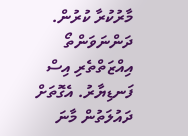މާރުކުރާ ކުރުން. ދަންނަވަންތޯ އިއްޒަތްތެރި އިސް ފަނޑިޔާރު. އެގޮތަށް ދައުލަތުން މާނަ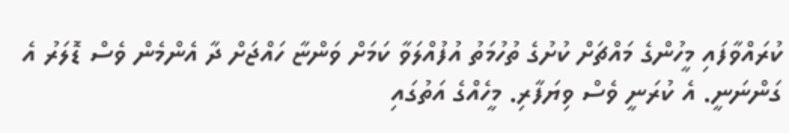ކުރައްވާފައި މީހުންގެ މައްޗަށް ކުށުގެ ތުހުމަތު އުފުއްލަވާ ކަމަށް ވަންޏާ ހައްޖަށް ދާ އެންމެން ވެސް ޑޮލަރު އެ ގަންނަނީ. އެ ކުރަނީ ވެސް ވިޔަފާރި. މީހެއްގެ އަތުގައި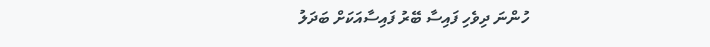ހުންނަ ދިވެހި ފައިސާ ބޭރު ފައިސާއަކަށް ބަދަލު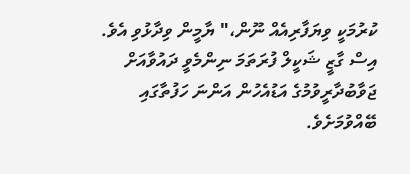ކުރުމަކީ ވިޔަފާރިއެއް ނޫން،" ޔާމީން ވިދާޅުވި އެވެ.
އިސް ގާޒީ ޝަކީލް ފުރަތަމަ ނިންމެވީ ދައުވާއަށް ޖަވާބުދާރީވުމުގެ އަޑުއެހުން އަންނަ ހަފުތާގައި ބޭއްވުމަށެވެ.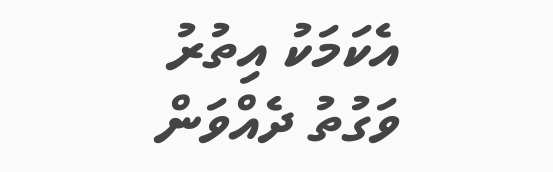އެކަމަކު އިތުރު ވަގުތު ދެއްވަން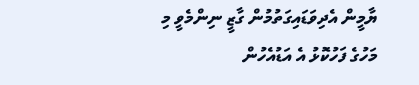ޔާމީން އެދިވަޑައިގަތުމުން ގާޒީ ނިންމެވީ މި މަހުގެ ފަހުކޮޅު އެ އަޑުއެހުން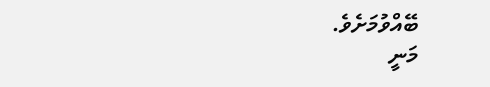ބޭއްވުމަށެވެ.
މަނީ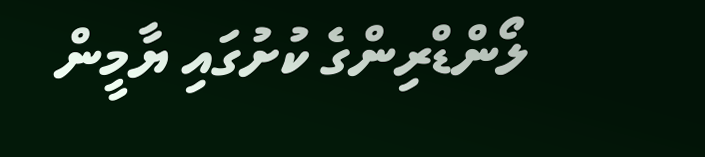ލޯންޑްރިންގެ ކުށުގައި ޔާމީން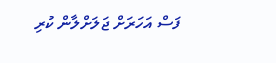ފަސް އަހަރަށް ޖަލަށްލާން ކުރި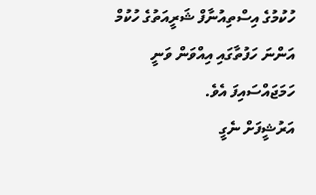ހުކުމުގެ އިސްތިއުނާފް ޝަރީއަތުގެ ހުކުމް އަންނަ ހަފުތާގައި އިއްވަން ވަނީ ހަމަޖައްސައިފަ އެވެ.
އަރުޝީފަށް ނެގީ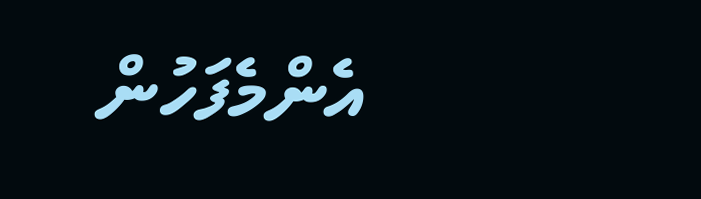އެންމެފަހުން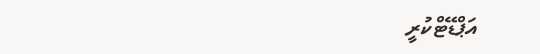އަޕްޑޭޓްކުރީ